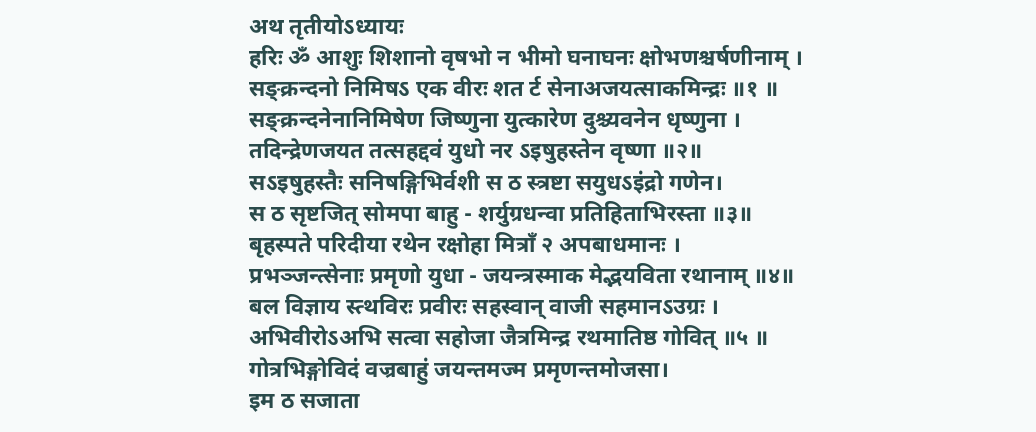अथ तृतीयोऽध्यायः
हरिः ॐ आशुः शिशानो वृषभो न भीमो घनाघनः क्षोभणश्चर्षणीनाम् ।
सङ्क्रन्दनो निमिषऽ एक वीरः शत र्ट सेनाअजयत्साकमिन्द्रः ॥१ ॥
सङ्क्रन्दनेनानिमिषेण जिष्णुना युत्कारेण दुश्च्यवनेन धृष्णुना ।
तदिन्द्रेणजयत तत्सहद्दवं युधो नर ऽइषुहस्तेन वृष्णा ॥२॥
सऽइषुहस्तैः सनिषङ्गिभिर्वशी स ठ स्त्रष्टा सयुधऽइंद्रो गणेन।
स ठ सृष्टजित् सोमपा बाहु - शर्युग्रधन्वा प्रतिहिताभिरस्ता ॥३॥
बृहस्पते परिदीया रथेन रक्षोहा मित्राँ २ अपबाधमानः ।
प्रभञ्जन्त्सेनाः प्रमृणो युधा - जयन्त्रस्माक मेद्भयविता रथानाम् ॥४॥
बल विज्ञाय स्त्थविरः प्रवीरः सहस्वान् वाजी सहमानऽउग्रः ।
अभिवीरोऽअभि सत्वा सहोजा जैत्रमिन्द्र रथमातिष्ठ गोवित् ॥५ ॥
गोत्रभिङ्गोविदं वज्रबाहुं जयन्तमज्म प्रमृणन्तमोजसा।
इम ठ सजाता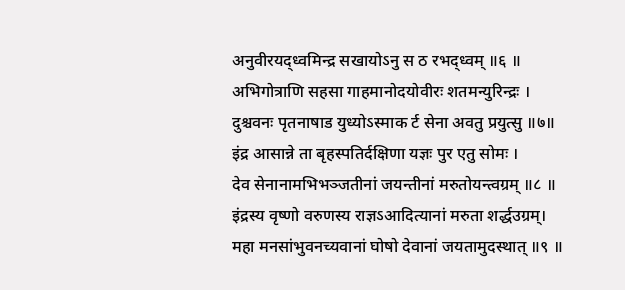अनुवीरयद्ध्वमिन्द्र सखायोऽनु स ठ रभद्ध्वम् ॥६ ॥
अभिगोत्राणि सहसा गाहमानोदयोवीरः शतमन्युरिन्द्रः ।
दुश्चवनः पृतनाषाड युध्योऽस्माक र्ट सेना अवतु प्रयुत्सु ॥७॥
इंद्र आसान्ने ता बृहस्पतिर्दक्षिणा यज्ञः पुर एतु सोमः ।
देव सेनानामभिभञ्जतीनां जयन्तीनां मरुतोयन्त्वग्रम् ॥८ ॥
इंद्रस्य वृष्णो वरुणस्य राज्ञऽआदित्यानां मरुता शर्द्धउग्रम्।
महा मनसांभुवनच्यवानां घोषो देवानां जयतामुदस्थात् ॥९ ॥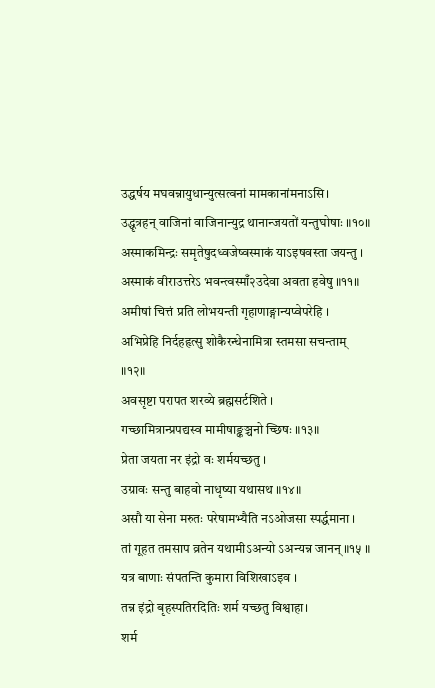उद्धर्षय मघवन्नायुधान्युत्सत्वनां मामकानांमनाऽसि।
उद्धृत्रहन् वाजिनां वाजिनान्युद्र थानान्जयतों यन्तुघोषाः ॥१०॥
अस्माकमिन्द्रः समृतेषुदध्वजेष्वस्माकं याऽइषवस्ता जयन्तु ।
अस्माकं वीराउत्तरेऽ भवन्त्वस्माँ२उदेवा अवता हवेषु ॥११॥
अमीषां चित्तं प्रति लोभयन्ती गृहाणाङ्गान्यप्वेपरेहि ।
अभिप्रेहि निर्दहहृत्सु शोकैरन्धेनामित्रा स्तमसा सचन्ताम् ॥१२॥
अवसृष्टा परापत शरव्ये ब्रह्मसर्टशिते ।
गच्छामित्रान्प्रपद्यस्व मामीषाङ्कञ्चनो च्छिषः ॥१३॥
प्रेता जयता नर इंद्रो वः शर्मयच्छतु ।
उग्रावः सन्तु बाहवो नाधृष्या यथासथ ॥१४॥
असौ या सेना मरुतः परेषामभ्यैति नऽओजसा स्पर्द्धमाना ।
तां गूहत तमसाप व्रतेन यथामीऽअन्यो ऽअन्यन्न जानन् ॥१५ ॥
यत्र बाणाः संपतन्ति कुमारा विशिखाऽइव ।
तन्न इंद्रो बृहस्पतिरदितिः शर्म यच्छतु विश्वाहा।
शर्म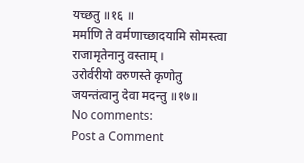यच्छतु ॥१६ ॥
मर्माणि ते वर्मणाच्छादयामि सोमस्त्वा राजामृतेनानु वस्ताम् ।
उरोर्वरीयो वरुणस्ते कृणोतु जयन्तंत्वानु देवा मदन्तु ॥१७॥
No comments:
Post a Comment